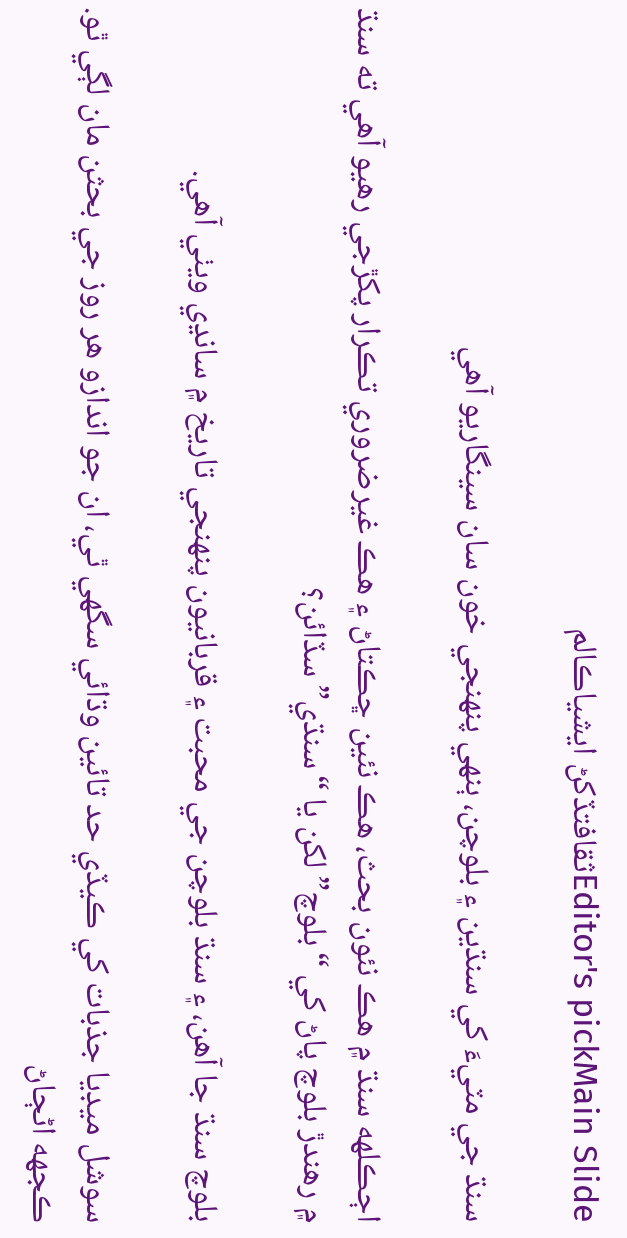Editor's pickMain Slideثقافتڏکڻ ايشياڪالم

سنڌ جي مٽيءَ کي سنڌين ۽ بلوچن، ٻنهي پنهنجي خون سان سينگاريو آهي

اڄڪلهه سنڌ ۾ هڪ نئون بحث، هڪ نئين ڇڪتاڻ ۽ هڪ غيرضروري تڪرار پکڙجي رهيو آهي ته سنڌ ۾ رهندڙ بلوچ پاڻ کي “بلوچ” لکن يا “سنڌي” سڏائن؟

بلوچ سنڌ جا آهن، ۽ سنڌ بلوچن جي محبت ۽ قربانيون پنهنجي تاريخ ۾ سانڍي ويٺي آهي.

سوشل ميڊيا جذبات کي ڪيڏي حد تائين وڌائي سگهي ٿي، ان جو اندازو هر روز جي بحثن مان لڳي ٿو. ڪجهه اڻڄاڻ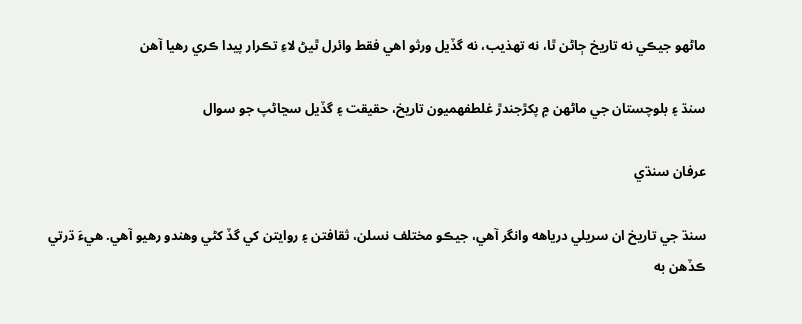ماڻهو جيڪي نه تاريخ ڄاڻن ٿا، نه تهذيب، نه گڏيل ورثو اهي فقط وائرل ٿيڻ لاءِ تڪرار پيدا ڪري رهيا آهن

سنڌ ۽ بلوچستان جي ماڻهن ۾ پکڙجندڙ غلطفهميون تاريخ، حقيقت ۽ گڏيل سڃاڻپ جو سوال

عرفان سنڌي

سنڌ جي تاريخ ان سريلي درياهه وانگر آهي، جيڪو مختلف نسلن، ثقافتن ۽ روايتن کي گڏ کڻي وهندو رهيو آهي. هيءَ ڌرتي ڪڏهن به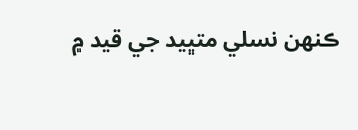ڪنهن نسلي متڀيد جي قيد ۾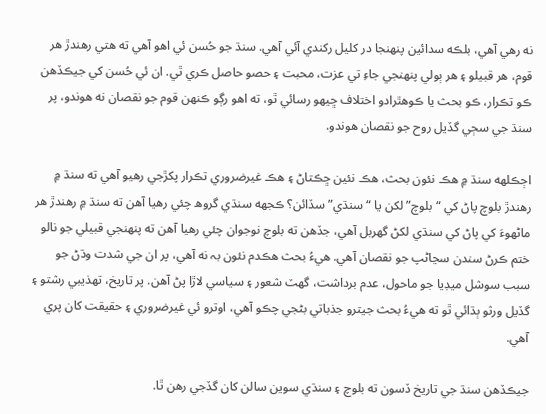نه رهي آهي، بلڪه سدائين پنهنجا در کليل رکندي آئي آهي. سنڌ جو حُسن ئي اهو آهي ته هتي رهندڙ هر قوم، هر قبيلو ۽ هر ٻولي پنهنجي جاءِ تي عزت، محبت ۽ حصو حاصل ڪري ٿي. ان ئي حُسن کي جيڪڏهن ڪو تڪرار، ڪو بحث يا ڪوھٿرادو اختلاف ڇيهو رسائي ٿو، ته اهو رڳو ڪنهن قوم جو نقصان نه هوندو، پر سنڌ جي سڄي گڏيل روح جو نقصان هوندو.

اڄڪلهه سنڌ ۾ هڪ نئون بحث، هڪ نئين ڇڪتاڻ ۽ هڪ غيرضروري تڪرار پکڙجي رهيو آهي ته سنڌ ۾ رهندڙ بلوچ پاڻ کي “بلوچ” لکن يا “سنڌي” سڏائن؟ ڪجهه سنڌي گروھ چئي رهيا آهن ته سنڌ ۾ رهندڙ هر ماڻهوءَ کي پاڻ کي سنڌي لکڻ گهربل آهي، جڏهن ته بلوچ نوجوان چئي رهيا آهن ته پنهنجي قبيلي جو نالو ختم ڪرڻ سندن سڃاڻپ جو نقصان آهي. هيءُ بحث هڪدم نئون بہ نه آهي، پر ان جي شدت وڌڻ جو سبب سوشل ميڊيا جو ماحول، عدم برداشت، گهٽ شعور ۽ سياسي لاڙا پڻ آهن. پر تاريخ، تهذيبي رشتو ۽ گڏيل ورثو ٻڌائي ٿو ته هيءُ بحث جيترو جذباتي بڻجي چڪو آهي، اوترو ئي غيرضروري ۽ حقيقت کان پري آهي.

جيڪڏهن سنڌ جي تاريخ ڏسون ته بلوچ ۽ سنڌي سوين سالن کان گڏجي رهن ٿا.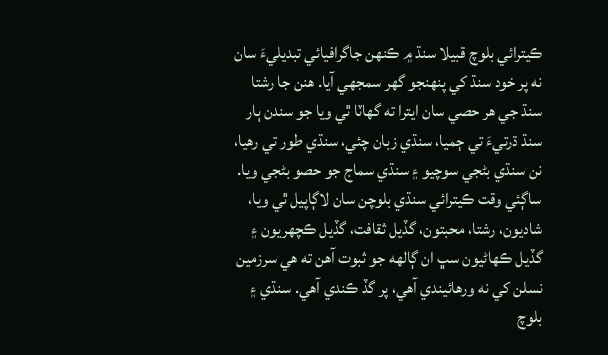ڪيترائي بلوچ قبيلا سنڌ ۾ ڪنھن جاگرافيائي تبديليءَ سان نه پر خود سنڌ کي پنهنجو گهر سمجهي آيا. هنن جا رشتا سنڌ جي هر حصي سان ايترا ته گهاٽا ٿي ويا جو سندن ٻار سنڌ ڌرتيءَ تي ڄميا، سنڌي زبان چئي، سنڌي طور تي رهيا، نن سنڌي بڻجي سوچيو ۽ سنڌي سماج جو حصو بڻجي ويا. ساڳئي وقت ڪيترائي سنڌي بلوچن سان لاڳاپيل ٿي ويا، شاديون، رشتا، محبتون، گڏيل ثقافت، گڏيل ڪچهريون ۽ گڏيل ڪهاڻيون سڀ ان ڳالهه جو ثبوت آهن ته هي سرزمين نسلن کي نه ورهائيندي آهي، پر گڏ ڪندي آهي. سنڌي ۽ بلوچ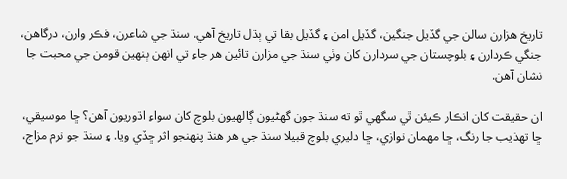تاريخ هزارن سالن جي گڏيل جنگين، گڏيل امن ۽ گڏيل بقا تي ٻڌل تاريخ آهي. سنڌ جي شاعرن، فڪر وارن، درگاهن، جنگي ڪردارن ۽ بلوچستان جي سردارن کان وٺي سنڌ جي مزارن تائين هر جاءِ تي انهن ٻنهين قومن جي محبت جا نشان آهن.

ان حقيقت کان انڪار ڪيئن ٿي سگهي ٿو ته سنڌ جون گهڻيون ڳالهيون بلوچ کان سواءِ اڌوريون آهن؟ ڇا موسيقي، ڇا تهذيب جا رنگ، ڇا مهمان نوازي، ڇا دليري بلوچ قبيلا سنڌ جي هر هنڌ پنهنجو اثر ڇڏي ويا. ۽ سنڌ جو نرم مزاج،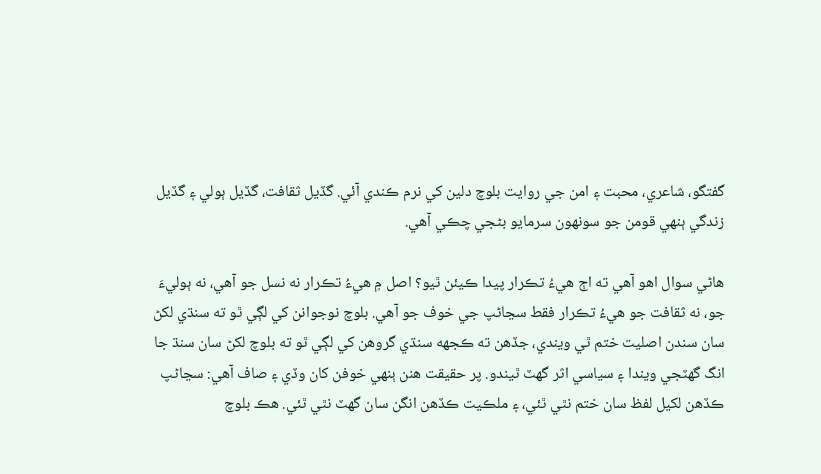گفتگو، شاعري، محبت ۽ امن جي روايت بلوچ دلين کي نرم ڪندي آئي. گڏيل ثقافت، گڏيل ٻولي ۽ گڏيل زندگي ٻنهي قومن جو سونهون سرمايو بڻجي چڪي آهي.

هاڻي سوال اهو آهي ته اڄ هيءُ تڪرار پيدا ڪيئن ٿيو؟ اصل ۾ هيءُ تڪرار نه نسل جو آهي، نه ٻوليءَ جو، نه ثقافت جو هيءُ تڪرار فقط سڃاڻپ جي خوف جو آهي. بلوچ نوجوانن کي لڳي ٿو ته سنڌي لکڻ سان سندن اصليت ختم ٿي ويندي، جڏهن ته ڪجهه سنڌي گروهن کي لڳي ٿو ته بلوچ لکڻ سان سنڌ جا انگ گهٽجي ويندا ۽ سياسي اثر گهٽ ٿيندو. پر حقيقت هنن ٻنهي خوفن کان وڏي ۽ صاف آهي: سڃاڻپ ڪڏهن لکيل لفظ سان ختم نٿي ٿئي، ۽ ملڪيت ڪڏهن انگن سان گهٽ نٿي ٿئي. هڪ بلوچ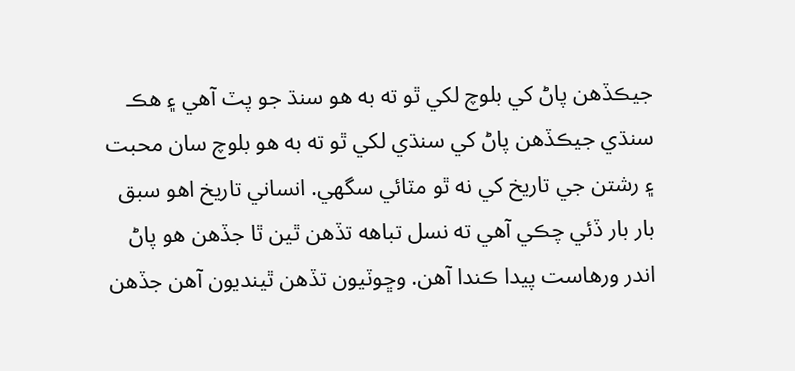جيڪڏهن پاڻ کي بلوچ لکي ٿو ته به هو سنڌ جو پٽ آهي ۽ هڪ سنڌي جيڪڏهن پاڻ کي سنڌي لکي ٿو ته به هو بلوچ سان محبت ۽ رشتن جي تاريخ کي نه ٿو مٽائي سگهي. انساني تاريخ اهو سبق بار بار ڏئي چڪي آهي ته نسل تباهه تڏهن ٿين ٿا جڏهن هو پاڻ اندر ورهاست پيدا ڪندا آهن. وڇوٽيون تڏهن ٿينديون آهن جڏهن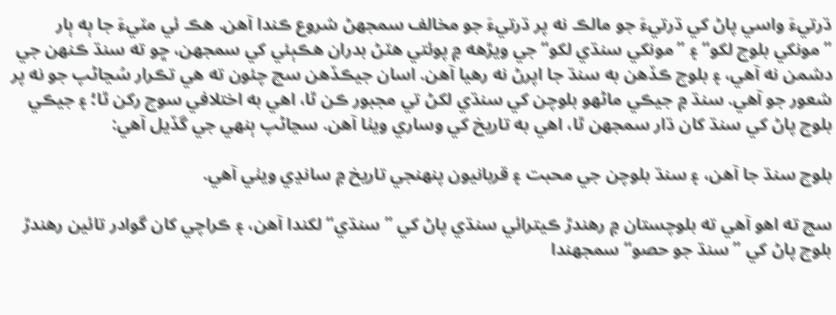ڌرتيءَ واسي پاڻ کي ڌرتيءَ جو مالڪ نه پر ڌرتيءَ جو مخالف سمجهڻ شروع ڪندا آهن. هڪ ئي مٽيءَ جا ٻه ٻار ”مونکي بلوچ لکو“ ۽ ”مونکي سنڌي لکو“ جي ويڙهه ۾ پوئتي هٽڻ بدران هڪٻئي کي سمجهن، ڇو ته سنڌ ڪنهن جي دشمن نه آهي، ۽ بلوچ ڪڏهن به سنڌ جا اپرڻ نه رهيا آهن. اسان جيڪڏهن سچ چئون ته هي تڪرار سُڃاڻپ جو نه پر شعور جو آهي. سنڌ ۾ جيڪي ماڻهو بلوچن کي سنڌي لکڻ تي مجبور ڪن ٿا، اهي به اختلافي سوچ رکن ٿا؛ ۽ جيڪي بلوچ پاڻ کي سنڌ کان ڌار سمجهن ٿا، اهي به تاريخ کي وساري ويٺا آهن. سڃاڻپ ٻنهي جي گڏيل آهي:

بلوچ سنڌ جا آهن، ۽ سنڌ بلوچن جي محبت ۽ قربانيون پنهنجي تاريخ ۾ سانڍي ويٺي آهي.

سچ ته اهو آهي ته بلوچستان ۾ رهندڙ ڪيترائي سنڌي پاڻ کي ”سنڌي“ لکندا آهن، ۽ ڪراچي کان گوادر تائين رهندڙ بلوچ پاڻ کي ”سنڌ جو حصو“ سمجهندا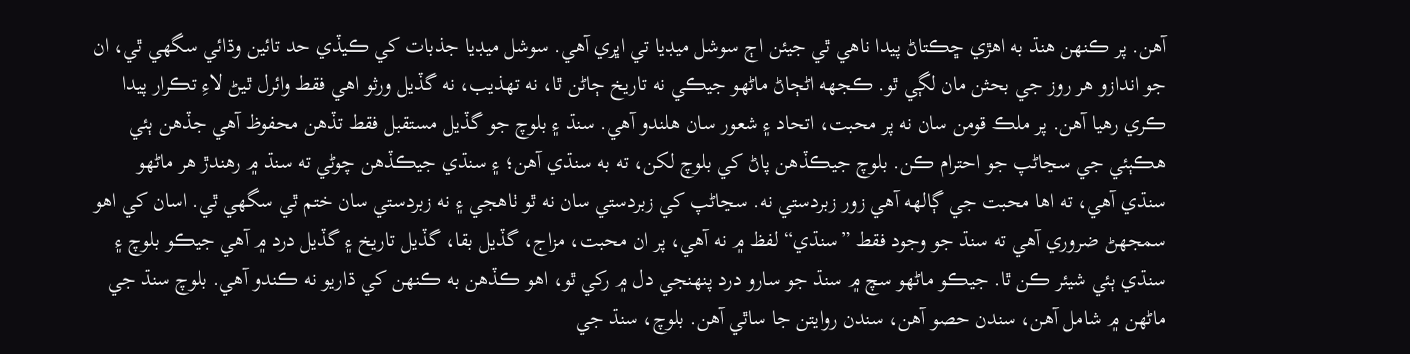آهن. پر ڪنهن هنڌ به اهڙي ڇڪتاڻ پيدا ناهي ٿي جيئن اڄ سوشل ميڊيا تي اڀري آهي. سوشل ميڊيا جذبات کي ڪيڏي حد تائين وڌائي سگهي ٿي، ان جو اندازو هر روز جي بحثن مان لڳي ٿو. ڪجهه اڻڄاڻ ماڻهو جيڪي نه تاريخ ڄاڻن ٿا، نه تهذيب، نه گڏيل ورثو اهي فقط وائرل ٿيڻ لاءِ تڪرار پيدا ڪري رهيا آهن. پر ملڪ قومن سان نه پر محبت، اتحاد ۽ شعور سان هلندو آهي. سنڌ ۽ بلوچ جو گڏيل مستقبل فقط تڏهن محفوظ آهي جڏهن ٻئي هڪٻئي جي سڃاڻپ جو احترام ڪن. بلوچ جيڪڏهن پاڻ کي بلوچ لکن، ته به سنڌي آهن؛ ۽ سنڌي جيڪڏهن چوڻي ته سنڌ ۾ رهندڙ هر ماڻهو سنڌي آهي، ته اها محبت جي ڳالهه آهي زور زبردستي نه. سڃاڻپ کي زبردستي سان نه ٿو ٺاهجي ۽ نه زبردستي سان ختم ٿي سگهي ٿي. اسان کي اهو سمجهڻ ضروري آهي ته سنڌ جو وجود فقط ”سنڌي“ لفظ ۾ نه آهي، پر ان محبت، مزاج، گڏيل بقا، گڏيل تاريخ ۽ گڏيل درد ۾ آهي جيڪو بلوچ ۽ سنڌي ٻئي شيئر ڪن ٿا. جيڪو ماڻهو سچ ۾ سنڌ جو سارو درد پنهنجي دل ۾ رکي ٿو، اهو ڪڏهن به ڪنهن کي ڌاريو نه ڪندو آهي. بلوچ سنڌ جي ماڻهن ۾ شامل آهن، سندن حصو آهن، سندن روايتن جا ساٿي آهن. بلوچ، سنڌ جي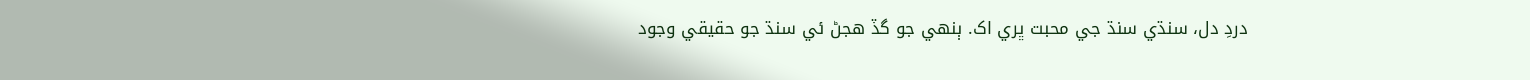دردِ دل، سنڌي سنڌ جي محبت ڀري اک. ٻنهي جو گڏ هجڻ ئي سنڌ جو حقيقي وجود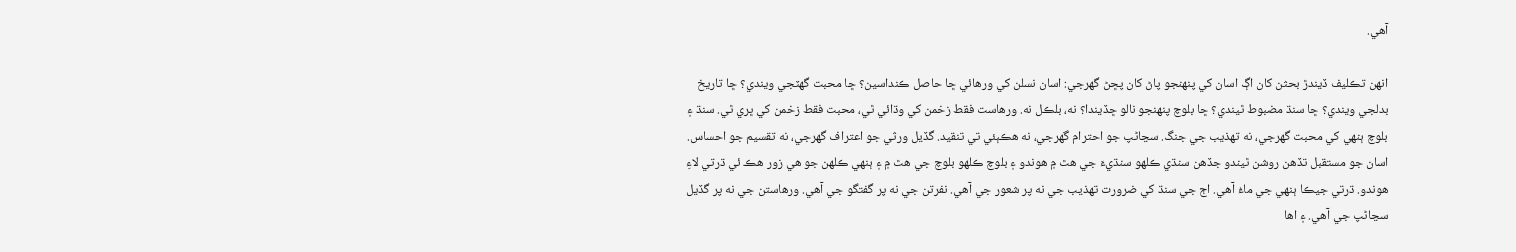آهي.

انهن تڪليف ڏيندڙ بحثن کان اڳ اسان کي پنهنجو پاڻ کان پڇڻ گهرجي: اسان نسلن کي ورهائي ڇا حاصل ڪنداسين؟ ڇا محبت گهٽجي ويندي؟ ڇا تاريخ بدلجي ويندي؟ ڇا سنڌ مضبوط ٿيندي؟ ڇا بلوچ پنهنجو نالو ڇڏيندا؟ نه، بلڪل نه. ورهاست فقط زخمن کي وڌائي ٿي، محبت فقط زخمن کي ڀري ٿي. سنڌ ۽ بلوچ ٻنهي کي محبت گهرجي، نه تهذيب جي جنگ. سڃاڻپ جو احترام گهرجي، نه هڪٻئي تي تنقيد. گڏيل ورثي جو اعتراف گهرجي، نه تقسيم جو احساس. اسان جو مستقبل تڏهن روشن ٿيندو جڏهن سنڌي ڪلهو سنڌيءَ جي هٿ ۾ هوندو ۽ بلوچ ڪلهو بلوچ جي هٿ ۾ ۽ ٻنهي ڪلهن جو هي زور هڪ ئي ڌرتي لاءِ هوندو. ڌرتي جيڪا ٻنهي جي ماءُ آهي. اڄ جي سنڌ کي ضرورت تهذيب جي نه پر شعور جي آهي. نفرتن جي نه پر گفتگو جي آهي. ورهاستن جي نه پر گڏيل سڃاڻپ جي آهي. ۽ اها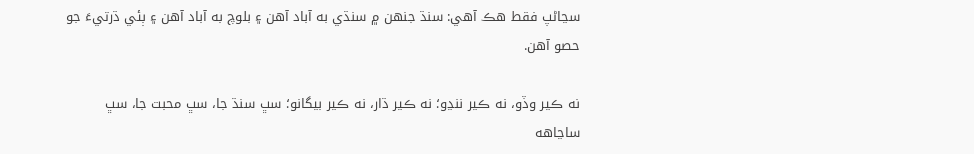سڃاڻپ فقط هڪ آهي: سنڌ جنهن ۾ سنڌي به آباد آهن ۽ بلوچ به آباد آهن ۽ ٻئي ڌرتيءَ جو حصو آهن.

نه ڪير وڏو، نه ڪير ننڍو؛ نه ڪير ڌار، نه ڪير بيگانو؛ سڀ سنڌ جا، سڀ محبت جا، سڀ ساڃاهه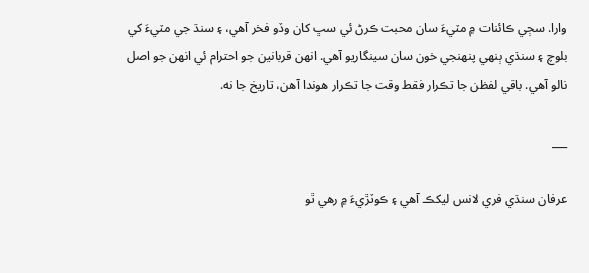وارا. سڄي ڪائنات ۾ مٽيءَ سان محبت ڪرڻ ئي سڀ کان وڏو فخر آهي، ۽ سنڌ جي مٽيءَ کي بلوچ ۽ سنڌي ٻنهي پنهنجي خون سان سينگاريو آهي. انهن قربانين جو احترام ئي انهن جو اصل نالو آهي. باقي لفظن جا تڪرار فقط وقت جا تڪرار هوندا آهن، تاريخ جا نه.

___

عرفان سنڌي فري لانس ليکڪ آھي ۽ ڪوٽڙيءَ ۾ رھي ٿو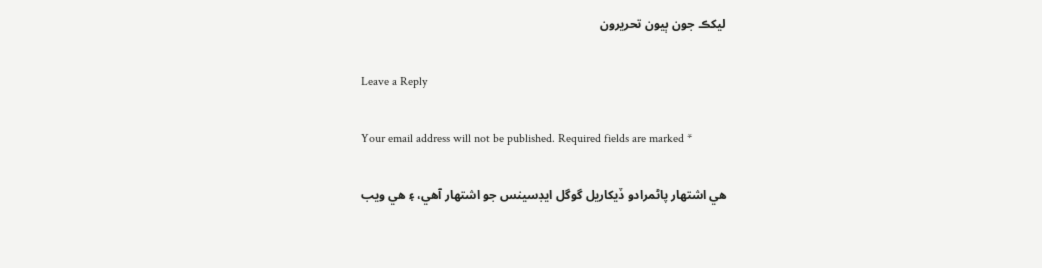ليکڪ جون ٻيون تحريرون

Leave a Reply

Your email address will not be published. Required fields are marked *

هي اشتهار پاڻمرادو ڏيکاريل گوگل ايڊسينس جو اشتهار آهي، ۽ هي ويب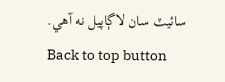سائيٽ سان لاڳاپيل نه آهي.
Back to top button